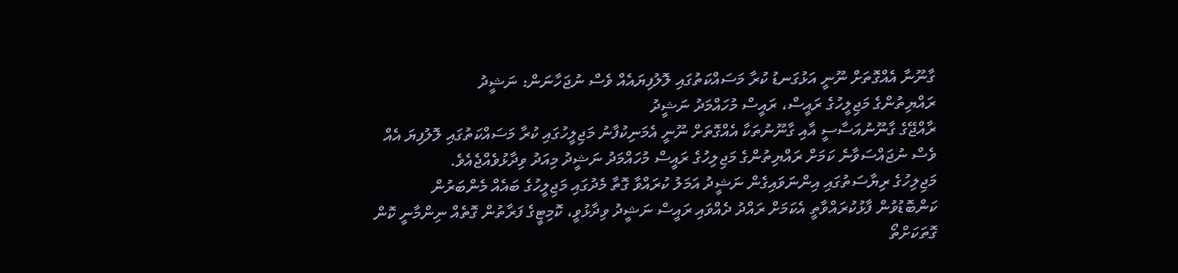ގާނޫނާ އެއްގޮތަށް ނޫނީ އަޅުގަނޑު ކުރާ މަސައްކަތުގައި ލޮލުފިޔައެއް ވެސް ނުޖަހާނަން: ނަޝީދު
ރައްޔިތުންގެ މަޖިލީހުގެ ރައީސް، ރައީސް މުހައްމަދު ނަޝީދު
ރާއްޖޭގެ ގާނޫނުއަސާސީ އާއި ގާނޫނުތަކާ އެއްގޮތަށް ނޫނީ އެމަނިކުފާނު މަޖިލީހުގައި ކުރާ މަސައްކަތުގައި ލޮލުފިޔަ އެއް ވެސް ނުޖައްސަވާނެ ކަމަށް ރައްޔިތުންގެ މަޖިލިހުގެ ރައީސް މުހައްމަދު ނަޝީދު މިއަދު ވިދާޅުވެއްޖެއެވެ.
މަޖިލިހުގެ ރިޔާސަތުގައި އިންނަވައިގެން ނަޝީދު އަމަލު ކުރައްވާ ގޮތާ މެދުގައި މަޖިލީހުގެ ބައެއް މެންބަރުން ކަންބޮޑުވުން ފާޅުކުރައްވާތީ އެކަމަށް ރައްދު ދެއްވައި ރައީސް ނަޝީދު ވިދާޅުވީ، ކޮމިޓީގެ ފަރާތުން ގޮތެއް ނިންމާނީ ކޮން ގޮތަކަށްތޯ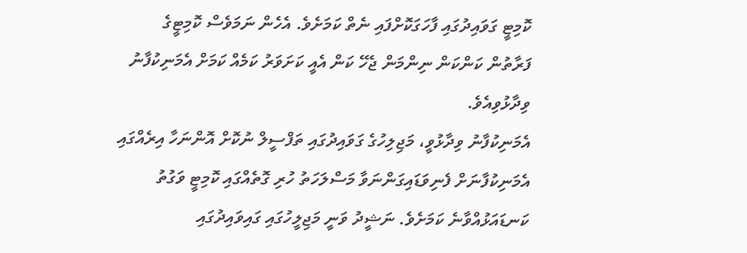ކޮމިޓީ ގަވައިދުގައި ފާހަގަކޮށްފައި ނެތް ކަމަށެވެ. އެހެން ނަމަވެސް ކޮމިޓީގެ ފަރާތުން ކަންކަން ނިންމަން ޖެހޭ ކަން އެއީ ކަށަވަރު ކަމެއް ކަމަށް އެމަނިކުފާނު ވިދާޅުވިއެވެ.
އެމަނިކުފާނު ވިދާޅުވީ، މަޖިލިހުގެ ގަވައިދުގައި ތަފްސީލް ނުކޮށް އޮންނަހާ އިރެއްގައި އެމަނިކުފާނަށް ފެނިވަޑައިގަންނަވާ މަސްލަހަތު ހުރި ގޮތެއްގައި ކޮމިޓީ ވަގުތު ކަނޑައަޅުއްވާނެ ކަމަށެވެ. ނަޝީދު ވަނީ މަޖިލީހުގައި ގައިވައިދުގައި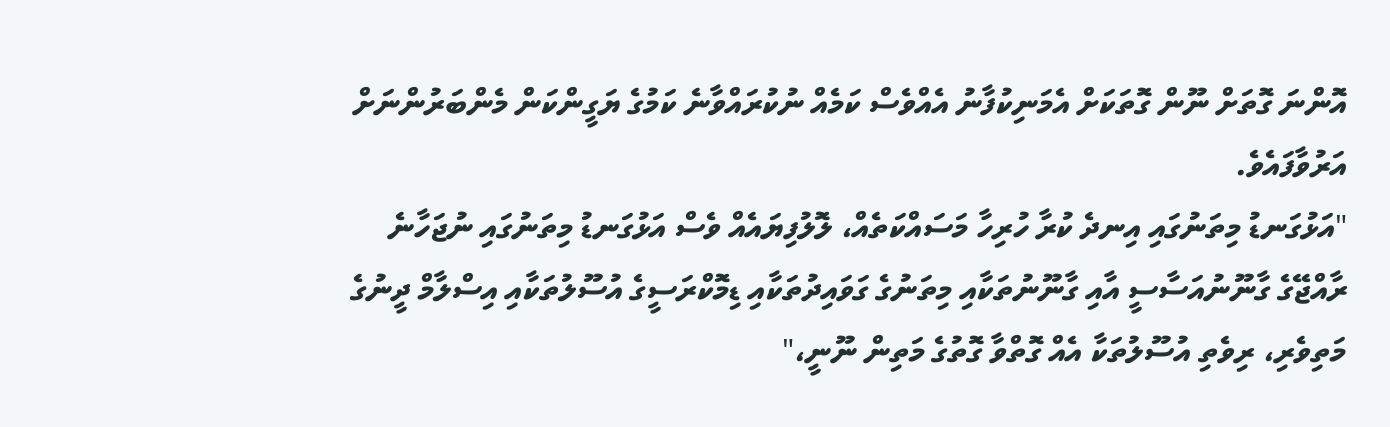އޮންނަ ގޮތަށް ނޫން ގޮތަކަށް އެމަނިކުފާނު އެއްވެސް ކަމެއް ނުކުރައްވާނެ ކަމުގެ ޔަގީންކަން މެންބަރުންނަށް އަރުވާފައެވެ.
"އަޅުގަނޑު މިތަނުގައި އިނދެ ކުރާ ހުރިހާ މަސައްކަތެއް، ލޮލުފިޔައެއް ވެސް އަޅުގަނޑު މިތަނުގައި ނުޖަހާނެ ރާއްޖޭގެ ގާނޫނުއަސާސީ އާއި ގާނޫނުތަކާއި މިތަނުގެ ގަވައިދުތަކާއި ޑިމޮކްރަސީގެ އުސޫލުތަކާއި އިސްލާމް ދީނުގެ މަތިވެރި، ރިވެތި އުސޫލުތަކާ އެއް ގޮތްވާ ގޮތުގެ މަތިން ނޫނީ،"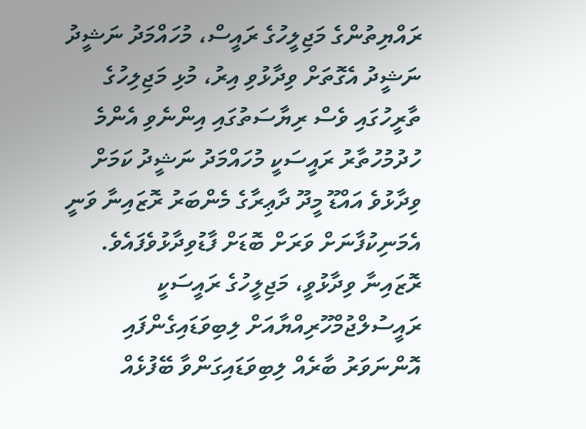ރައްޔިތުންގެ މަޖިލީހުގެ ރައީސް، މުހައްމަދު ނަޝީދު
ނަޝީދު އެގޮތަށް ވިދާޅުވި އިރު، މުޅި މަޖިލިހުގެ ތާރީހުގައި ވެސް ރިޔާސަތުގައި އިންނެވި އެންމެ ހުދުމުހުތާރު ރައީސަކީ މުހައްމަދު ނަޝީދު ކަމަށް ވިދާޅުވެ އައްޑޫ މީދޫ ދާޢިރާގެ މެންބަރު ރޮޒައިނާ ވަނީ އެމަނިކުފާނަށް ވަރަށް ބޮޑަށް ފާޑުވިދާޅުވެފައެވެ.
ރޮޒައިނާ ވިދާޅުވީ، މަޖިލީހުގެ ރައީސަކީ ރައީސުލްޖުމްހޫރިއްޔާއަށް ލިބިވަޑައިގެންފައި އޮންނަވަރު ބާރެއް ލިބިވަޑައިގަންވާ ބޭފުޅެއް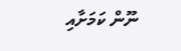ނޫން ކަމަށާއި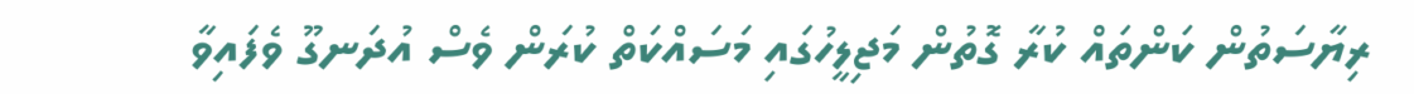ރިޔާސަތުން ކަންތައް ކުރާ ގޮތުން މަޖިލީހުގައި މަސައްކަތް ކުރަން ވެސް އުދަނގޫ ވެފައިވާ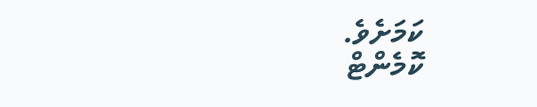ކަމަށެވެ.
ކޮމެންޓް